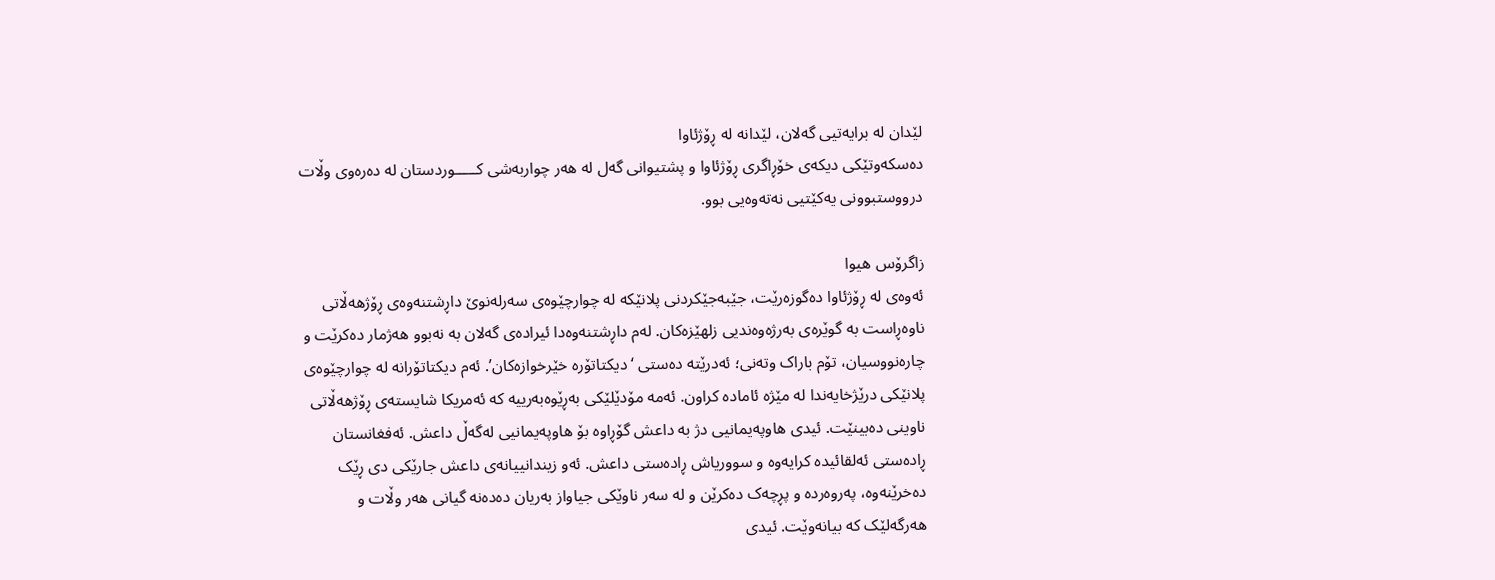لێدان لە برایەتیی گەلان، لێدانە لە ڕۆژئاوا
دەسکەوتێکی دیکەی خۆڕاگری ڕۆژئاوا و پشتیوانی گەل لە هەر چواربەشی کـــــوردستان لە دەرەوی وڵات درووستبوونی یەکێتیی نەتەوەیی بوو.

زاگرۆس هیوا
ئەوەی لە ڕۆژئاوا دەگوزەرێت، جێبەجێکردنی پلانێکە لە چوارچێوەی سەرلەنوێ داڕشتنەوەی ڕۆژهەڵاتی ناوەڕاست بە گوێرەی بەرژەوەندیی زلهێزەکان. لەم داڕشتنەوەدا ئیرادەی گەلان بە نەبوو هەژمار دەکرێت و چارەنووسیان، تۆم باراک وتەنی؛ ئەدرێتە دەستی ‘دیکتاتۆرە خێرخوازەکان’. ئەم دیکتاتۆرانە لە چوارچێوەی پلانێکی درێژخایەندا لە مێژە ئامادە کراون. ئەمە مۆدێلێکی بەڕێوەبەرییە کە ئەمریکا شایستەی ڕۆژهەڵاتی ناوینی دەبینێت. ئیدی هاوپەیمانیی دژ بە داعش گۆڕاوە بۆ هاوپەیمانیی لەگەڵ داعش. ئەفغانستان ڕادەستی ئەلقائیدە کرایەوە و سووریاش ڕادەستی داعش. ئەو زیندانییانەی داعش جارێکی دی ڕێک دەخرێنەوە، پەروەردە و پڕچەک دەکرێن و لە سەر ناوێکی جیاواز بەریان دەدەنە گیانی هەر وڵات و هەرگەلێک کە بیانەوێت. ئیدی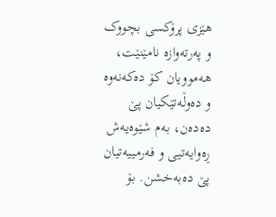هێزی پرۆکسی بچووک و پەرتەوازە نامێنێت، هەموویان کۆ دەکەنەوە و دەوڵەتێکیان پێ دەدەن، بەم شێوەیەش ڕەوایەتیی و فەرمییەتیان پێ دەبەخشن. بۆ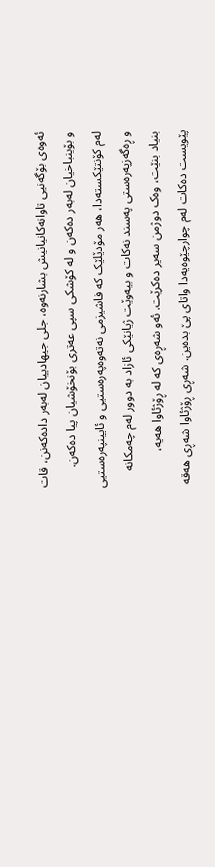ئەوەی بۆگەنیی تاوانەکانیانیش بشارنەوە، جلی جیهادییان لەبەر دادەکەنن، قات و بۆینباخیان لەبەر دەکەن و لە کۆشکی سپی عەتری بۆنخۆشیان پیا دەکەن.
لەم کۆنتێکستەدا، هەر مۆدێلێک کە فاشیزمی نەتەوەپەرەستیی و ئایینپەرەستیی و ڕەگەزپەرەستی پەسند نەکات و بیەوێت ژیانێکی ئازاد بە دوور لەم چەمکانە بنیاد بنێت، وەک دوژمن سەیر دەکرێت. ئەو شەڕەی کە لە ڕۆژئاوا هەیە، پێویست دەکات لەم چوارچێوەیەدا واتای پێ بدەین. شەڕی ڕۆژئاوا شەڕی هەقە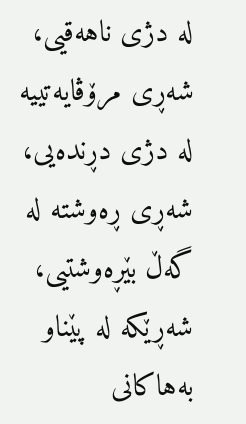لە دژی ناهەقیی، شەڕی مرۆڤایەتییە لە دژی دڕندەیی، شەڕی ڕەوشتە لە گەڵ بێڕەوشتیی، شەڕێکە لە پێناو بەهاکانی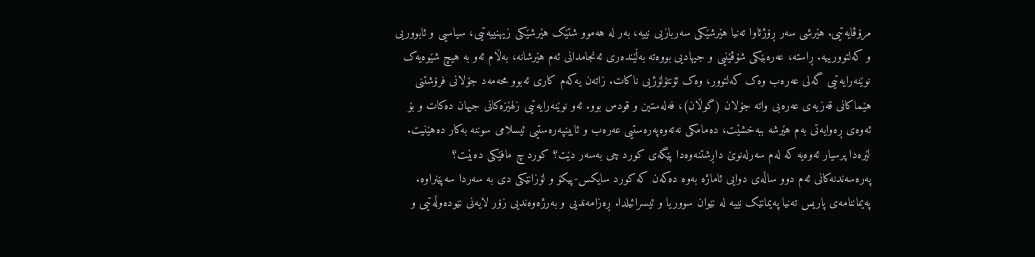مرۆڤایەتیی. هێرشی سەر ڕۆژئاوا تەنیا هێرشێکی سەربازیی نییە، بەر لە هەموو شتێک هێرشێکی زیهنییەتیی، سیاسیی و ئابووریی و کەلتوورییە. ڕاستە، عەرەبێکی شۆڤێنیی و جیهادیی بووەتە بەڵێندەری ئەنجامدانی ئەم هێرشانە، بەڵام ئەو بە هیچ شێوەیەک نوێنەرایەتیی گەلی عەرەب وەک کەلتوور، وەک ئۆنتۆلۆژیی ناکات. زاتەن یەکەم کاری ئەبوو محەمەد جۆلانی فرۆشتنی هێماکانی قەزیەی عەرەبی واتە جۆلان (گوڵان)، فەلەستین و قودس بوو. ئەو نوێنەرایەتیی زلهێزەکانی جیهان دەکات و بۆ ئەوەی ڕەوایەتی بەم هێرشە ببەخشێت، دەمامکی نەتەوەپەرەستیی عەرەب و ئایینپەرەستیی ئیسلامی سوننە بەکار دەهێنیت.
لێرەدا پرسیار ئەوەیە کە لەم سەرلەنوێ داڕشتنەوەدا پێگەی کورد چی بەسەر دێت؟ کورد چ مافێکی دەبێت؟ پەرەسەندنەکانی ئەم دوو ساڵەی دوایی ئاماژە بەوە دەکەن کە کورد سایکس-پیکۆ و لۆزانێکی دی بە سەردا سەپێنراوە. پەیماننامەی پاریس تەنیا پەیمانێک نییە لە نێوان سووریا و ئیسرائیلدا. ڕەزامەندیی و بەرژەوەندیی زۆر لایەنی نێودەوڵەتیی و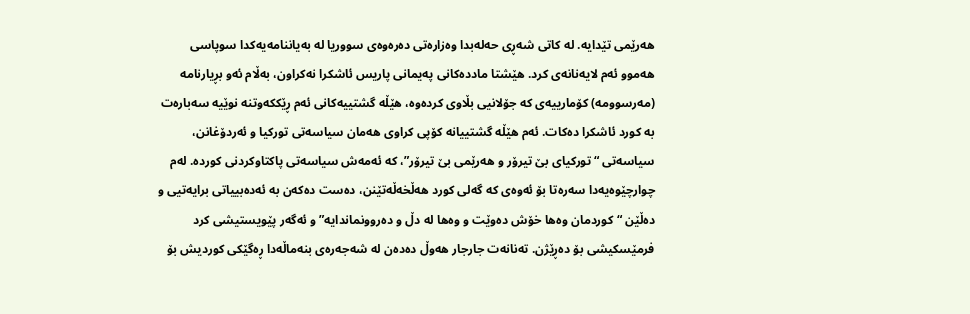هەرێمی تێدایە. لە کاتی شەڕی حەلەبدا وەزارەتی دەرەوەی سووریا لە بەیاننامەیەکدا سوپاسی هەموو ئەم لایەنانەی کرد. هێشتا ماددەکانی پەیمانی پاریس ئاشکرا نەکراون، بەڵام ئەو بڕیارنامە (مەرسوومە) کۆمارییەی کە جۆلانیی بڵاوی کردەوە، هێڵە گشتییەکانی ئەم ڕێککەوتنە نوێیە سەبارەت بە کورد ئاشکرا دەکات. ئەم هێڵە گشتییانە کۆپی کراوی هەمان سیاسەتی تورکیا و ئەردۆغانن، سیاسەتی “تورکیای بێ تیرۆر و هەرێمی بێ تیرۆر”، کە ئەمەش سیاسەتی پاکتاوکردنی کوردە. لەم چوارچێوەیەدا سەرەتا بۆ ئەوەی کە گەلی کورد هەڵخەڵەتێنن، دەست دەکەن بە ئەدەبییاتی برایەتیی و دەڵێن “کوردمان وەها خۆش دەوێت و وەها لە دڵ و دەروونماندایە” و ئەگەر پێویستیشی کرد فرمێسکیشی بۆ دەڕێژن. تەنانەت جارجار هەوڵ دەدەن لە شەجەرەی بنەماڵەدا ڕەگێکی کوردیش بۆ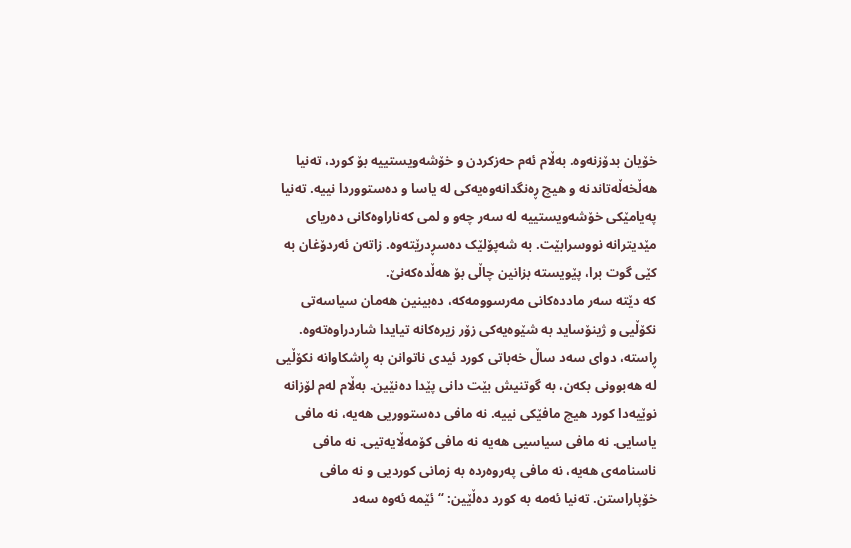خۆیان بدۆزنەوە. بەڵام ئەم حەزکردن و خۆشەویستییە بۆ کورد، تەنیا هەڵخەڵەتاندنە و هیچ ڕەنگدانەوەیەکی لە یاسا و دەستووردا نییە. تەنیا پەیامێکی خۆشەویستییە لە سەر چەو و لمی کەناراوەکانی دەریای مێدیترانە نووسرابێت. بە شەپۆلێک دەسڕدرێتەوە. زاتەن ئەردۆغان بە کێی گوت برا، پێویستە بزانین چاڵی بۆ هەڵدەکەنێ.
کە دێتە سەر ماددەکانی مەرسوومەکە، دەبینین هەمان سیاسەتی نکۆڵیی و ژینۆساید بە شێوەیەکی زۆر زیرەکانە تیایدا شاردراوەتەوە. ڕاستە، دوای سەد ساڵ خەباتی کورد ئیدی ناتوانن بە ڕاشکاوانە نکۆڵیی لە هەبوونی بکەن، بە گوتنیش بێت دانی پێدا دەنێین. بەڵام لەم لۆزانە نوێیەدا کورد هیچ مافێکی نییە. نە مافی دەستووریی هەیە، نە مافی یاسایی. نە مافی سیاسیی هەیە نە مافی کۆمەڵایەتیی. نە مافی ناسنامەی هەیە، نە مافی پەروەردە بە زمانی کوردیی و نە مافی خۆپاراستن. تەنیا ئەمە بە کورد دەڵێین: “ئێمە ئەوە سەد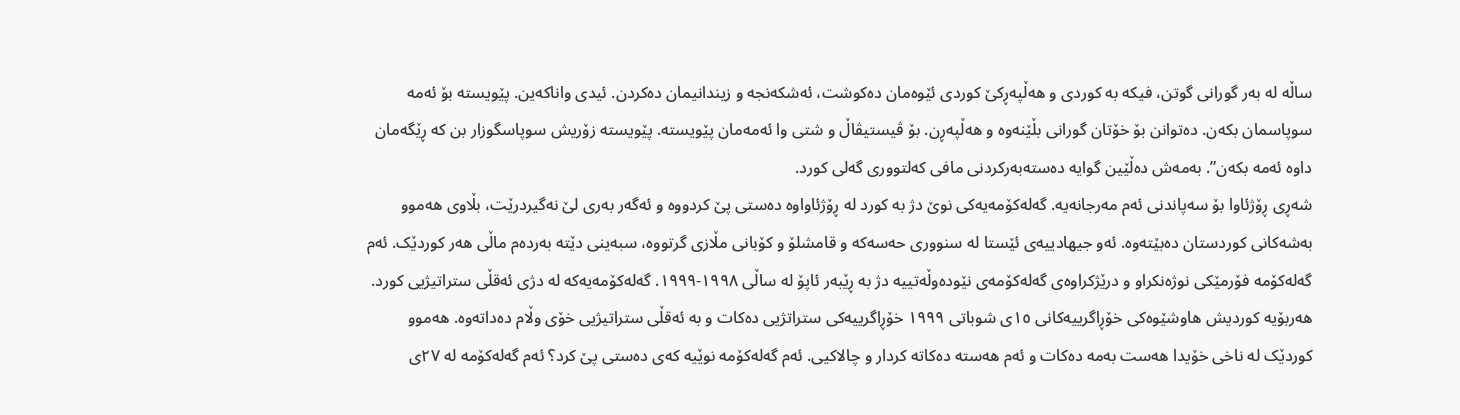ساڵە لە بەر گورانی گوتن، فیکە بە کوردی و هەڵپەڕکێ کوردی ئێوەمان دەکوشت، ئەشکەنجە و زیندانیمان دەکردن. ئیدی واناکەین. پێویستە بۆ ئەمە سوپاسمان بکەن. دەتوانن بۆ خۆتان گورانی بڵێنەوە و هەڵپەڕن. بۆ ڤیستیڤاڵ و شتی وا ئەمەمان پێویستە. پێویستە زۆریش سوپاسگوزار بن کە ڕێگەمان داوە ئەمە بکەن”. بەمەش دەڵێین گوایە دەستەبەرکردنی مافی کەلتووری گەلی کورد.
شەڕی ڕۆژئاوا بۆ سەپاندنی ئەم مەرجانەیە. گەلەکۆمەیەکی نوێ دژ بە کورد لە ڕۆژئاواوە دەستی پێ کردووە و ئەگەر بەری لێ نەگیردرێت، بڵاوی هەموو بەشەکانی کوردستان دەبێتەوە. ئەو جیهادییەی ئێستا لە سنووری حەسەکە و قامشلۆ و کۆبانی مڵازی گرتووە، سبەینی دێتە بەردەم ماڵی هەر کوردێک. ئەم گەلەکۆمە فۆرمێکی نوژەنکراو و درێژکراوەی گەلەکۆمەی نێودەوڵەتییە دژ بە ڕێبەر ئاپۆ لە ساڵی ١٩٩٨-١٩٩٩. گەلەکۆمەیەکە لە دژی ئەقڵی ستراتیژیی کورد. هەربۆیە کوردیش هاوشێوەکی خۆڕاگرییەکانی ١٥ی شوباتی ١٩٩٩ خۆڕاگرییەکی ستراتژیی دەکات و بە ئەقڵی ستراتیژیی خۆی وڵام دەداتەوە. هەموو کوردێک لە ناخی خۆیدا هەست بەمە دەکات و ئەم هەستە دەکاتە کردار و چالاکیی. ئەم گەلەکۆمە نوێیە کەی دەستی پێ کرد؟ ئەم گەلەکۆمە لە ٢٧ی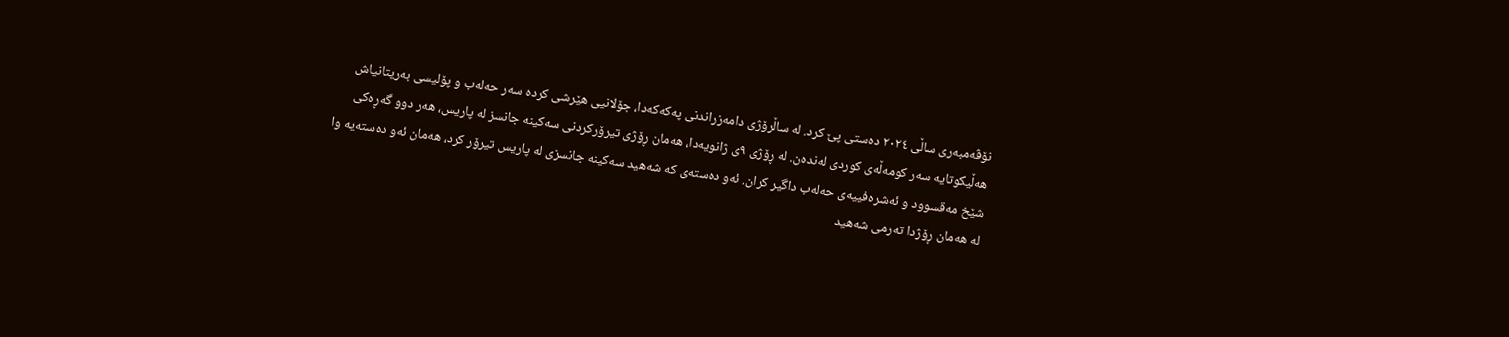نۆڤەمبەری ساڵی ٢٠٢٤ دەستی پێ کرد. لە ساڵرۆژی دامەزراندنی پەکەکەدا، جۆلانیی هێرشی کردە سەر حەلەب و پۆلیسی بەریتانیاش هەڵیکوتایە سەر کومەڵەی کوردی لەندەن. لە ڕۆژی ٩ی ژانویەدا، هەمان ڕۆژی تیرۆرکردنی سەکینە جانسز لە پاریس، هەر دوو گەڕەکی شێخ مەقسوود و ئەشرەفییەی حەلەب داگیر کران. ئەو دەستەی کە شەهید سەکینە جانسزی لە پاریس تیرۆر کرد، هەمان ئەو دەستەیە وا لە هەمان ڕۆژدا تەرمی شەهید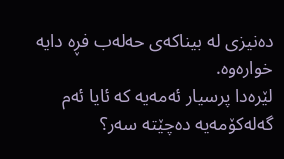دەنیزی لە بیناکەی حەلەب فڕە دایە خوارەوە.
لێرەدا پرسیار ئەمەیە کە ئایا ئەم گەلەکۆمەیە دەچێتە سەر؟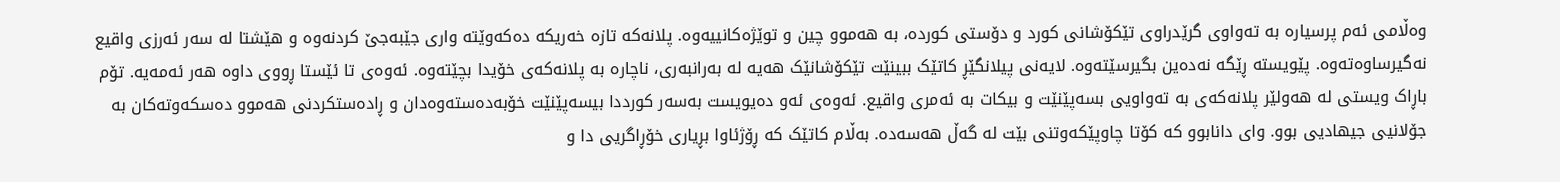وەڵامی ئەم پرسیارە بە تەواوی گرێدراوی تێکۆشانی کورد و دۆستی کوردە، بە هەموو چین و توێژەکانییەوە. پلانەکە تازە خەریکە دەکەوێتە واری جێبەجێ کردنەوە و هێشتا لە سەر ئەرزی واقیع نەگیرساوەتەوە. پێویستە ڕێگە نەدەین بگیرسێتەوە. لایەنی پیلانگێڕ کاتێک ببینێت تێکۆشانێک هەیە لە بەرانبەری، ناچارە بە پلانەکەی خۆیدا بچێتەوە. ئەوەی تا ئێستا ڕووی داوە هەر ئەمەیە. تۆم باڕاک ویستی لە هەولێر پلانەکەی بە تەواویی بسەپێنێت و بیکات بە ئەمری واقیع. ئەوەی ئەو دەیویست بەسەر کورددا بیسەپێنێت خۆبەدەستەوەدان و ڕادەستکردنی هەموو دەسکەوتەکان بە جۆلانیی جیهادیی بوو. وای دانابوو کە کۆتا چاوپێکەوتنی بێت لە گەڵ هەسەدە. بەڵام کاتێک کە ڕۆژئاوا بڕیاری خۆڕاگریی دا و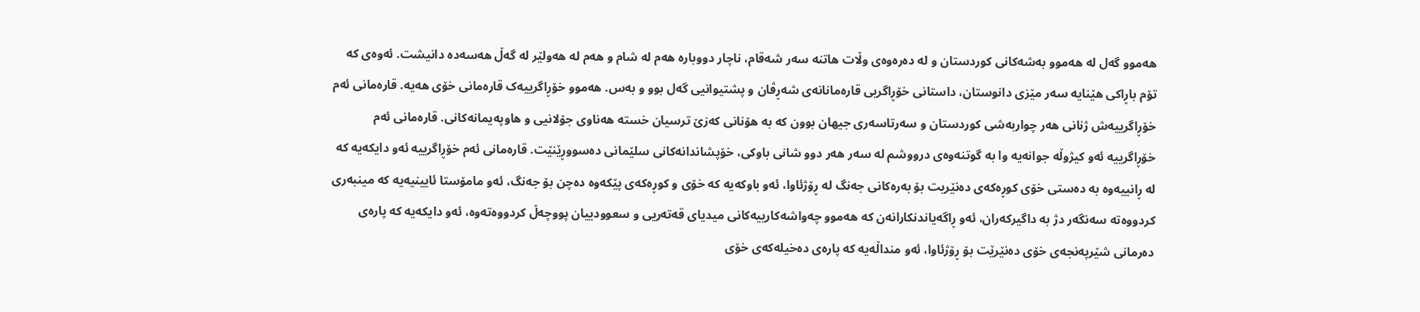هەموو گەل لە هەموو بەشەکانی کوردستان و لە دەرەوەی وڵات هاتنە سەر شەقام، ناچار دووبارە هەم لە شام و هەم لە هەولێر لە گەڵ هەسەدە دانیشت. ئەوەی کە تۆم باڕاکی هێنایە سەر مێزی دانوستان، داستانی خۆڕاگریی قارەمانانەی شەڕڤان و پشتیوانیی گەل بوو و بەس. هەموو خۆڕاگرییەک قارەمانی خۆی هەیە. قارەمانی ئەم خۆڕاگرییەش ژنانی هەر چواربەشی کوردستان و سەرتاسەری جیهان بوون کە بە هۆنانی کەزێ ترسیان خستە هەناوی جۆلانیی و هاوپەیمانەکانی. قارەمانی ئەم خۆڕاگرییە ئەو کیژوڵە جوانەیە وا بە گوتنەوەی درووشم لە سەر هەر دوو شانی باوکی، خۆپشاندانەکانی سلێمانی دەسووڕێنێت. قارەمانی ئەم خۆڕاگرییە ئەو دایکەیە کە لە ڕانییەوە بە دەستی خۆی کوڕەکەی دەنێریت بۆ بەرەکانی جەنگ لە ڕۆژئاوا، ئەو باوکەیە کە خۆی و کوڕەکەی پێکەوە دەچن بۆ جەنگ، ئەو مامۆستا ئایینیەیە کە مینبەری کردووەتە سەنگەر دژ بە داگیرکەران، ئەو ڕاگەیاندنکارانەن کە هەموو چەواشەکارییەکانی میدیای قەتەریی و سعوودییان پووچەڵ کردووەتەوە، ئەو دایکەیە کە پارەی دەرمانی شێرپەنجەی خۆی دەنێرێت بۆ ڕۆژئاوا، ئەو منداڵەیە کە پارەی دەخیلەکەی خۆی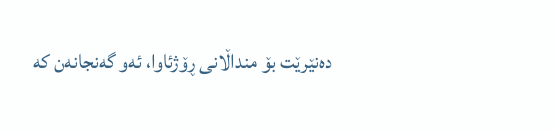دەنێرێت بۆ منداڵانی ڕۆژئاوا، ئەو گەنجانەن کە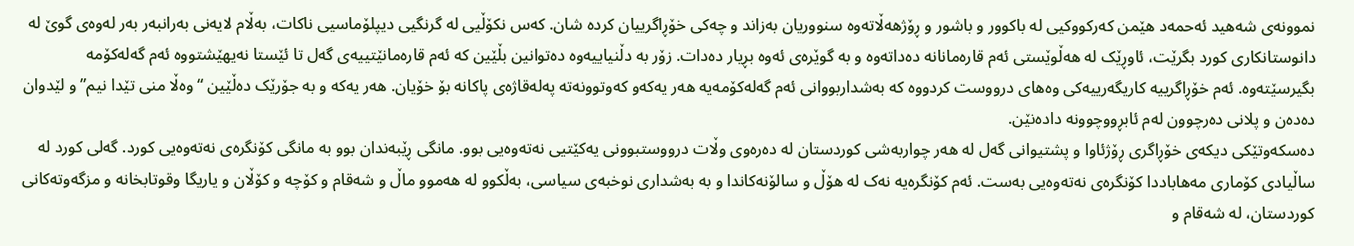نموونەی شەهید ئەحمەد هێمن کەرکووکیی لە باکوور و باشور و ڕۆژهەڵاتەوە سنووریان بەزاند و چەکی خۆڕاگرییان کردە شان. کەس نکۆڵیی لە گرنگیی دیپلۆماسیی ناکات، بەڵام لایەنی بەرانبەر بەر لەوەی گوێ لە دانوستانکاری کورد بگرێت، ئاوڕێک لە هەڵوێستی ئەم قارەمانانە دەداتەوە و بە گوێرەی ئەوە بڕیار دەدات. زۆر بە دڵنیاییەوە دەتوانین بڵێین کە ئەم قارەمانێتییەی گەل تا ئێستا نەیهێشتووە ئەم گەلەکۆمە بگیرسێتەوە. ئەم خۆڕاگرییە کاریگەرییەکی وەهای درووست کردووە کە بەشداربووانی ئەم گەلەکۆمەیە هەر یەکەو کەوتوونەتە پەلەقاژەی پاکانە بۆ خۆیان. هەر یەکە و بە جۆرێک دەڵێین “وەڵا منی تێدا نیم” و لێدوان دەدەن و پلانی دەرچوون لەم ئابڕووچوونە دادەنێن.
دەسکەوتێکی دیکەی خۆڕاگری ڕۆژئاوا و پشتیوانی گەل لە هەر چواربەشی کوردستان لە دەرەوی وڵات درووستبوونی یەکێتیی نەتەوەیی بوو. مانگی ڕێبەندان بوو بە مانگی کۆنگرەی نەتەوەیی کورد. گەلی کورد لە ساڵیادی کۆماری مەهاباددا کۆنگرەی نەتەوەیی بەست. ئەم کۆنگرەیە نەک لە هۆڵ و سالۆنەکاندا و بە بەشداری نوخبەی سیاسی، بەڵکوو لە هەموو ماڵ و شەقام و کۆچە و کۆڵان و یاریگا وقوتابخانە و مزگەوتەکانی کوردستان، لە شەقام و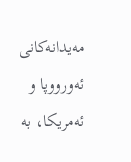مەیدانەکانی ئەورووپا و ئەمریکا، بە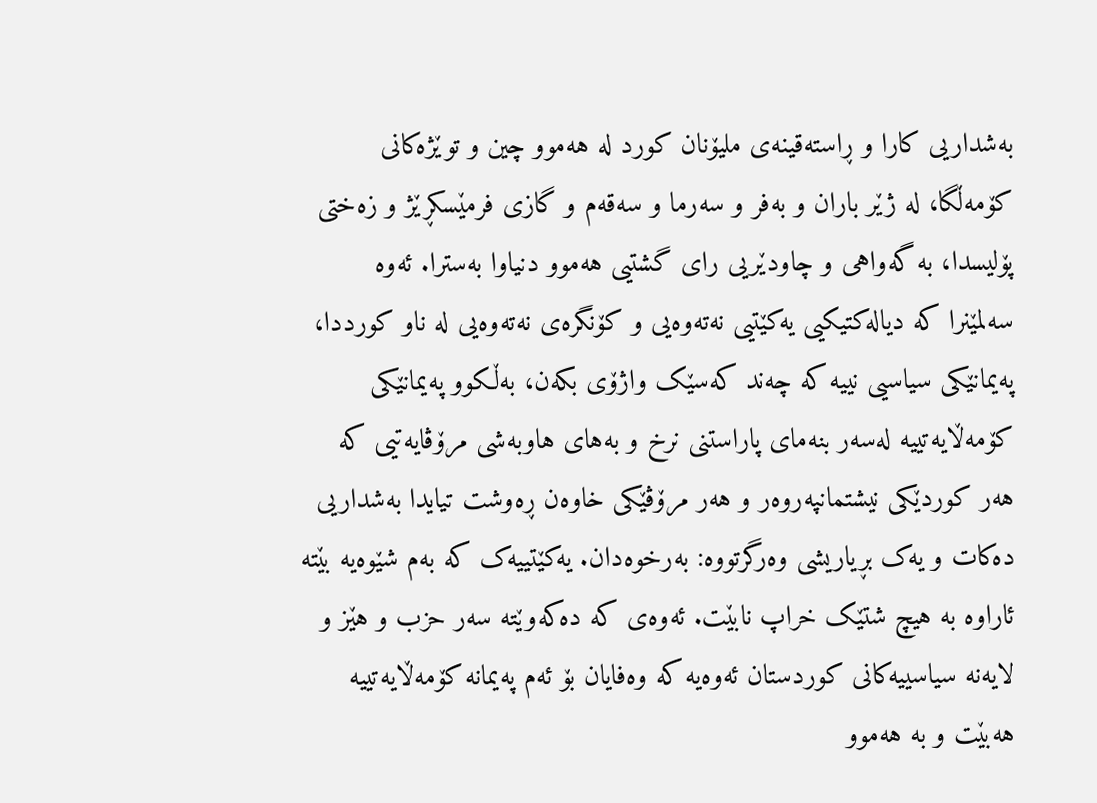بەشداریی کارا و ڕاستەقینەی ملیۆنان کورد لە هەموو چین و توێژەکانی کۆمەڵگا، لە ژێر باران و بەفر و سەرما و سەقەم و گازی فرمێسکڕێژ و زەختی پۆلیسدا، بە گەواهی و چاودێریی رای گشتیی هەموو دنیاوا بەسترا. ئەوە سەلمێنرا کە دیالەکتیکیی یەکێتیی نەتەوەیی و کۆنگرەی نەتەوەیی لە ناو کورددا، پەیمانێکی سیاسیی نییە کە چەند کەسێک واژۆی بکەن، بەڵکوو پەیمانێکی کۆمەڵایەتییە لەسەر بنەمای پاراستنی نرخ و بەهای هاوبەشی مرۆڤایەتیی کە هەر کوردێکی نیشتمانپەروەر و هەر مرۆڤێکی خاوەن ڕەوشت تیایدا بەشداریی دەکات و یەک بڕیاریشی وەرگرتووە: بەرخوەدان. یەکێتییەک کە بەم شێوەیە بێتە ئاراوە بە هیچ شتێک خراپ نابێت. ئەوەی کە دەکەوێتە سەر حزب و هێز و لایەنە سیاسییەکانی کوردستان ئەوەیە کە وەفایان بۆ ئەم پەیمانە کۆمەڵایەتییە هەبێت و بە هەموو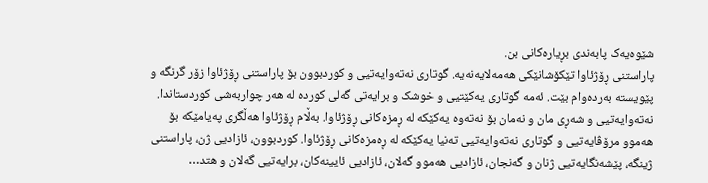شێوەیەک پابەندی بڕیارەکانی بن.
پاراستنی ڕۆژئاوا تێکۆشانێکی هەمەلایەنەیە. گوتاری نەتەوایەتیی و کوردبوون بۆ پاراستنی ڕۆژئاوا زۆر گرنگە و پێویستە بەردەوام بێت. ئەمە گوتاری یەکێتیی و خوشک و برایەتی گەلی کوردە لە هەر چواربەشی کوردستاندا. نەتەوایەتیی و شەڕی مان و نەمان بۆ نەتەوە یەکێکە لە ڕمزەکانی ڕۆژئاوا. بەڵام ڕۆژئاوا هەڵگری پەیامێکە بۆ هەموو مرۆڤایەتیی و گوتاری نەتەوایەتیی تەنیا یەکێکە لە ڕەمزەکانی ڕۆژئاوا. کوردبوون، ئازادیی ژن، پاراستنی ژینگە، پێشەنگایەتیی ژنان و گەنجان، ئازادیی هەموو گەلان، ئازادیی ئایینەکان، برایەتیی گەلان و هتد…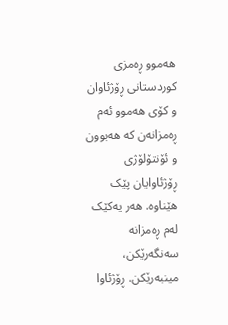هەموو ڕەمزی کوردستانی ڕۆژئاوان و کۆی هەموو ئەم ڕەمزانەن کە هەبوون و ئۆنتۆلۆژی ڕۆژئاوایان پێک هێناوە. هەر یەکێک لەم ڕەمزانە سەنگەرێکن، مینبەرێکن. ڕۆژئاوا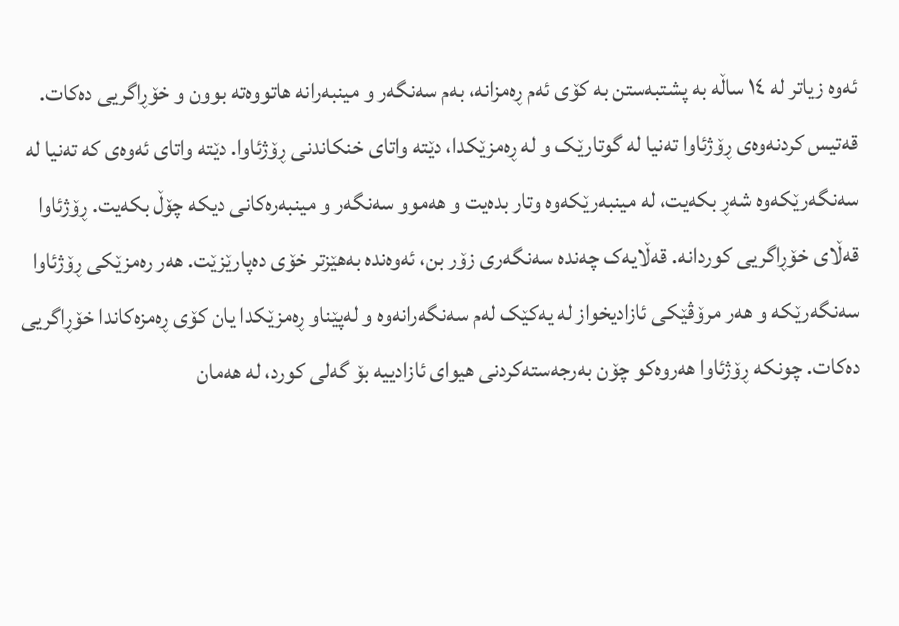ئەوە زیاتر لە ١٤ ساڵە بە پشتبەستن بە کۆی ئەم ڕەمزانە، بەم سەنگەر و مینبەرانە هاتووەتە بوون و خۆڕاگریی دەکات. قەتیس کردنەوەی ڕۆژئاوا تەنیا لە گوتارێک و لە ڕەمزێکدا، دێتە واتای خنکاندنی ڕۆژئاوا. دێتە واتای ئەوەی کە تەنیا لە سەنگەرێکەوە شەڕ بکەیت، لە مینبەرێکەوە وتار بدەیت و هەموو سەنگەر و مینبەرەکانی دیکە چۆڵ بکەیت. ڕۆژئاوا قەڵای خۆڕاگریی کوردانە. قەڵایەک چەندە سەنگەری زۆر بن، ئەوەندە بەهێزتر خۆی دەپارێزێت. هەر رەمزێکی ڕۆژئاوا سەنگەرێکە و هەر مرۆڤێکی ئازادیخواز لە یەکێک لەم سەنگەرانەوە و لەپێناو ڕەمزێکدا یان کۆی ڕەمزەکاندا خۆڕاگریی دەکات. چونکە ڕۆژئاوا هەروەکو چۆن بەرجەستەکردنی هیوای ئازادییە بۆ گەلی کورد، لە هەمان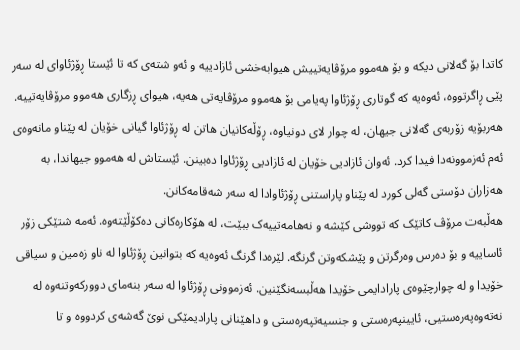کاتدا بۆ گەلانی دیکە و بۆ هەموو مرۆڤایەتییش هیوابەخشی ئازادییە و ئەو شتەی کە تا ئێستا ڕۆژئاوای لە سەر پێی ڕاگرتووە، ئەوەیە کە گوتاری ڕۆژئاوا پەیامی بۆ هەموو مرۆڤایەتی هەیە، هیوای ڕزگاری هەموو مرۆڤایەتییە. هەربۆیە زۆربەی گەلانی جیهان، لە چوار لای دونیاوە، ڕۆڵەکانیان هاتن لە ڕۆژئاوا گیانی خۆیان لە پێناو مانەوەی ئەم ئەزموونەدا فیدا کرد. ئەوان ئازادیی خۆیان لە ئازادیی ڕۆژئاوا دەبینن. ئێستاش لە هەموو جیهاندا، بە هەزاران دۆستی گەلی کورد لە پێناو پاراستنی ڕۆژئاوادا لە سەر شەقامەکانن.
هەڵبەت مرۆڤ کاتێک کە تووشی کێشە و نەهامەتییەک ببێت، لە هۆکارەکانی دەکۆڵێتەوە. ئەمە شتێکی زۆر ئاساییە و بۆ دەرس وەرگرتن و پێشکەوتن گرنگە. لێرەدا گرنگ ئەوەیە کە بتوانین ڕۆژئاوا لە ناو زەمین و سیاقی خۆیدا و لە چوارچێوەی پارادایمی خۆیدا هەڵبسەنگێنین. ئەزموونی ڕۆژئاوا لە سەر بنەمای دوورکەوتنەوە لە نەتەوەپەرەستیی، ئایینپەرەستی و جنسیەتپەرەستی و داهێنانی پارادیمێکی نوێ گەشەی کردووە و تا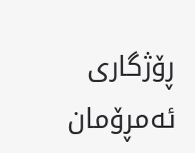ڕۆژگاری ئەمڕۆمان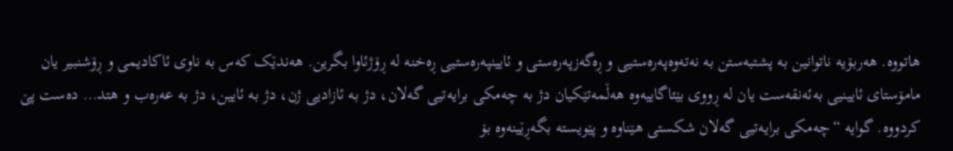هاتووە. هەربۆیە ناتوانین بە پشتبەستن بە نەتەوەپەرەستیی و ڕەگەزپەرەستی و ئایینپەرەستیی ڕەخنە لە ڕۆژئاوا بگرین. هەندێک کەس بە ناوی ئاکادیمی و ڕۆشنبیر یان مامۆستای ئایینیی بەئەنقەست یان لە ڕووی بێئاگاییەوە هەڵمەتێکیان دژ بە چەمکی برایەتیی گەلان، دژ بە ئازادیی ژن، دژ بە ئایین، دژ بە عەرەب و هتد… دەست پێ کردووە. گوایە “چەمکی برایەتیی گەلان شکستی هێناوە و پێویستە بگەڕێینەوە بۆ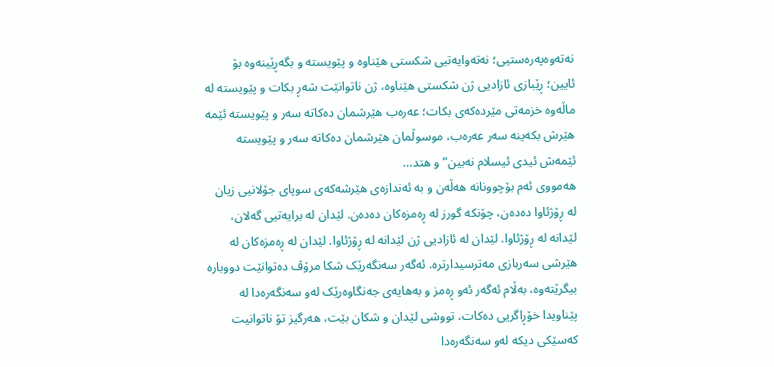نەتەوەپەرەستیی؛ نەتەوایەتیی شکستی هێناوە و پێویستە و بگەڕێینەوە بۆ ئایین؛ ڕێبازی ئازادیی ژن شکستی هێناوە، ژن ناتوانێت شەڕ بکات و پێویستە لە ماڵەوە خزمەتی مێردەکەی بکات؛ عەرەب هێرشمان دەکاتە سەر و پێویستە ئێمە هێرش بکەینە سەر عەرەب، موسوڵمان هێرشمان دەکاتە سەر و پێویستە ئێمەش ئیدی ئیسلام نەبین” و هتد…
هەمووی ئەم بۆچوونانە هەڵەن و بە ئەندازەی هێرشەکەی سوپای جۆلانیی زیان لە ڕۆژئاوا دەدەن، چۆنکە گورز لە ڕەمزەکان دەدەن. لێدان لە برایەتیی گەلان، لێدانە لە ڕۆژئاوا. لێدان لە ئازادیی ژن لێدانە لە ڕۆژئاوا. لێدان لە ڕەمزەکان لە هێرشی سەربازی مەترسیدارترە. ئەگەر سەنگەرێک شکا مرۆڤ دەتوانێت دووبارە بیگرێتەوە، بەڵام ئەگەر ئەو ڕەمز و بەهایەی جەنگاوەرێک لەو سەنگەرەدا لە پێناویدا خۆڕاگریی دەکات، تووشی لێدان و شکان بێت، هەرگیز تۆ ناتوانیت کەسێکی دیکە لەو سەنگەرەدا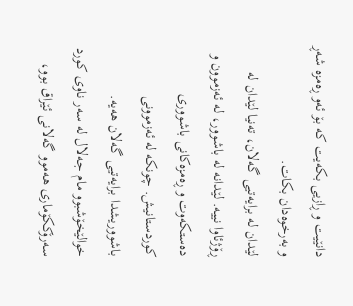دانێیت و ڕازیی بکەیت کە بۆ ئەو ڕەمزە شەڕ و بەرخوەدان بکات.
لێدان لە برایەتیی گەلان، تەنیا لێدان لە ڕۆژئاوا نییە. لێدانە لە باشوور، لە ئەزموون و دەستکەوت و ڕەمزەکانی باشووری کوردستانیش. چونکە لە ئەزموونی باشووریشدا برایەتیی گەلان هەیە. خوالێخۆشبوو مام جەلال لە سەر ناوی کورد سەرۆککۆماری هەموو گەلانی ئێراق بوو،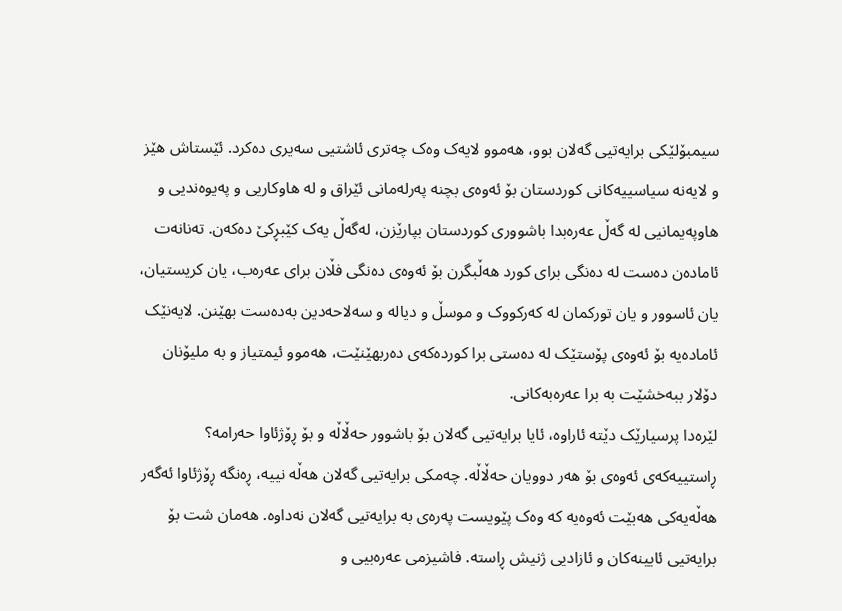سیمبۆلێکی برایەتیی گەلان بوو، هەموو لایەک وەک چەتری ئاشتیی سەیری دەکرد. ئێستاش هێز و لایەنە سیاسییەکانی کوردستان بۆ ئەوەی بچنە پەرلەمانی ئێراق و لە هاوکاریی و پەیوەندیی و هاوپەیمانیی لە گەڵ عەرەبدا باشووری کوردستان بپارێزن، لەگەڵ یەک کێبڕکێ دەکەن. تەنانەت ئامادەن دەست لە دەنگی برای کورد هەڵبگرن بۆ ئەوەی دەنگی فڵان برای عەرەب، یان کریستیان، یان ئاسوور و یان تورکمان لە کەرکووک و موسڵ و دیالە و سەلاحەدین بەدەست بهێنن. لایەنێک ئامادەیە بۆ ئەوەی پۆستێک لە دەستی برا کوردەکەی دەربهێنێت، هەموو ئیمتیاز و بە ملیۆنان دۆلار ببەخشێت بە برا عەرەبەکانی.
لێرەدا پرسیارێک دێتە ئاراوە، ئایا برایەتیی گەلان بۆ باشوور حەڵاڵە و بۆ ڕۆژئاوا حەرامە؟ ڕاستییەکەی ئەوەی بۆ هەر دوویان حەڵاڵە. چەمکی برایەتیی گەلان هەڵە نییە، ڕەنگە ڕۆژئاوا ئەگەر هەڵەیەکی هەبێت ئەوەیە کە وەک پێویست پەرەی بە برایەتیی گەلان نەداوە. هەمان شت بۆ برایەتیی ئایینەکان و ئازادیی ژنیش ڕاستە. فاشیزمی عەرەبیی و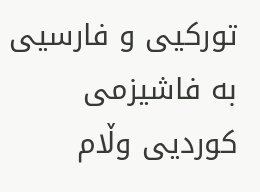تورکیی و فارسیی بە فاشیزمی کوردیی وڵام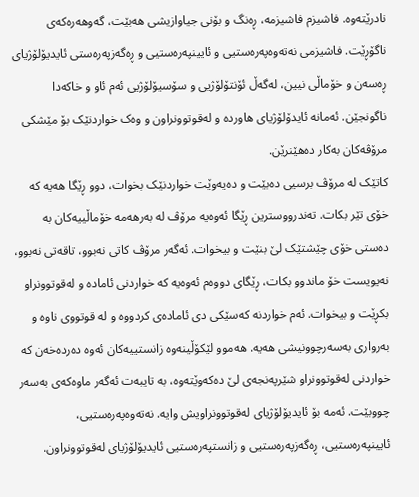نادرێتەوە. فاشیزم فاشیزمە، ڕەنگ و بۆنی جیاوازیشی هەبێت، گەوهەرەکەی ناگۆڕێت. فاشیزمی نەتەوەپەرەستیی و ئایینپەرەستیی و ڕەگەزپەرەستی ئایدیۆلۆژیای ڕەسەن و خۆماڵی نیین، لەگەڵ ئۆنتۆلۆژیی و سۆسیۆلۆژیی ئەم ئاو و خاکەدا ناگونجێن. ئەمانە ئایدۆلۆژیای هاوردە و لەقوتوونراون و وەک خواردنێک بۆ مێشکی مرۆڤەکان بەکار دەهێنرێن.
کاتێک لە مرۆڤ برسیی دەبێت و دەیەوێت خواردنێک بخوات، دوو ڕێگا هەیە کە خۆی تێر بکات. تەندرووسترین ڕێگا ئەوەیە مرۆڤ لە بەرهەمە خۆماڵییەکان بە دەستی خۆی چێشتێک لێ بنێت و بیخوات. ئەگەر مرۆڤ کاتی نەبوو، تاقەتی نەبوو، نەیویست خۆ ماندوو بکات، ڕێگای دووەم ئەوەیە کە خواردنی ئامادە و لەقوتوونراو بکڕێت و بیخوات. ئەم خواردنە کەسێکی دی ئامادەی کردووە و لە قوتووی ناوە و بەرواری بەسەرچوونیشی هەیە. هەموو لێکۆڵینەوە زانستییەکان ئەوە دەردەخەن کە خواردنی لەقوتوونراو شێرپەنجەی لێ دەکەوێتەوە، بە تایبەت ئەگەر ماوەکەی بەسەر چووبێت. ئەمە بۆ ئایدیۆلۆژیای لەقوتوونراویش وایە. نەتەوەپەرەستیی، ئایینپەرەستیی، ڕەگەزپەرەستیی و زانستپەرەستیی ئایدیۆلۆژیای لەقوتوونراون.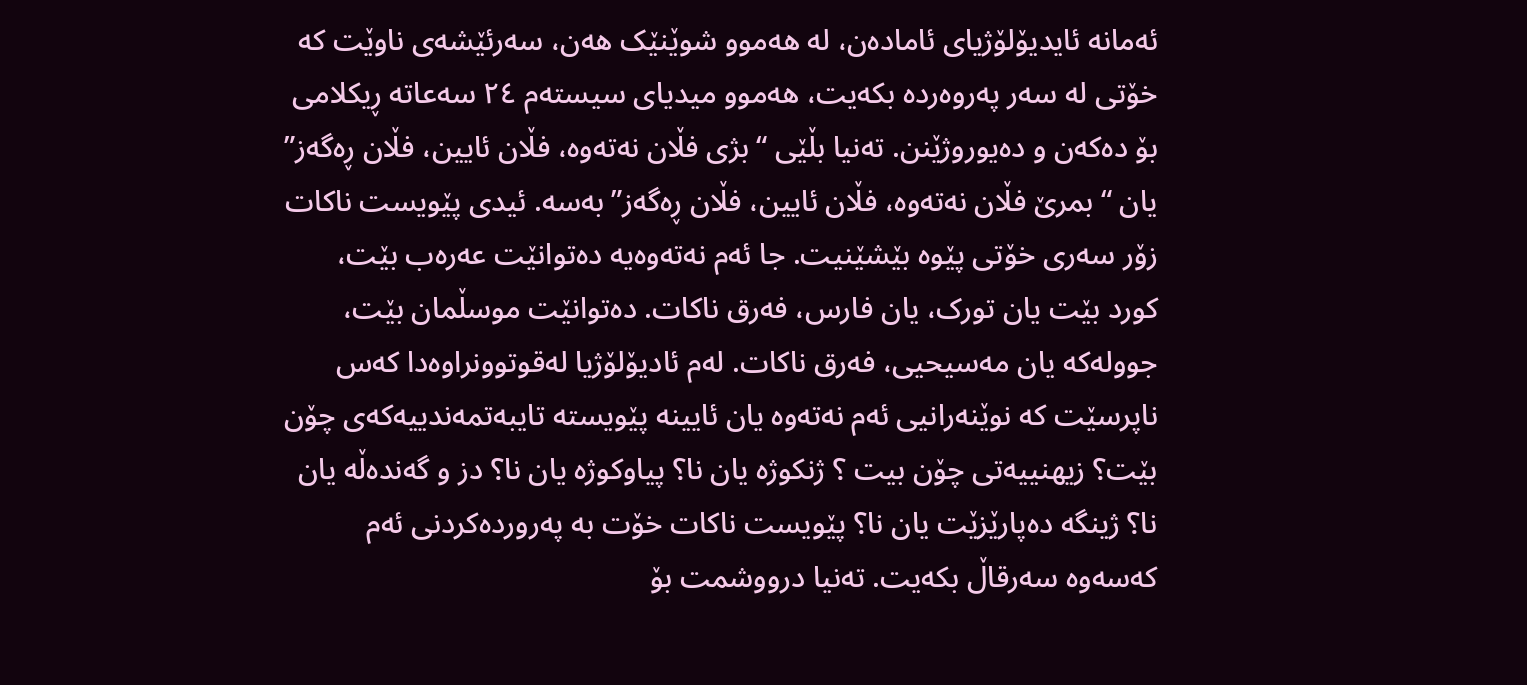ئەمانە ئایدیۆلۆژیای ئامادەن، لە هەموو شوێنێک هەن، سەرئێشەی ناوێت کە خۆتی لە سەر پەروەردە بکەیت، هەموو میدیای سیستەم ٢٤ سەعاتە ڕیکلامی بۆ دەکەن و دەیوروژێنن. تەنیا بڵێی “بژی فڵان نەتەوە، فڵان ئایین، فڵان ڕەگەز” یان “بمرێ فڵان نەتەوە، فڵان ئایین، فڵان ڕەگەز” بەسە. ئیدی پێویست ناکات زۆر سەری خۆتی پێوە بێشێنیت. جا ئەم نەتەوەیە دەتوانێت عەرەب بێت، کورد بێت یان تورک، یان فارس، فەرق ناکات. دەتوانێت موسڵمان بێت، جوولەکە یان مەسیحیی، فەرق ناکات. لەم ئادیۆلۆژیا لەقوتوونراوەدا کەس ناپرسێت کە نوێنەرانیی ئەم نەتەوە یان ئایینە پێویستە تایبەتمەندییەکەی چۆن بێت؟ زیهنییەتی چۆن بیت ؟ ژنکوژە یان نا؟ پیاوکوژە یان نا؟ دز و گەندەڵە یان نا؟ ژینگە دەپارێزێت یان نا؟ پێویست ناکات خۆت بە پەروردەکردنی ئەم کەسەوە سەرقاڵ بکەیت. تەنیا درووشمت بۆ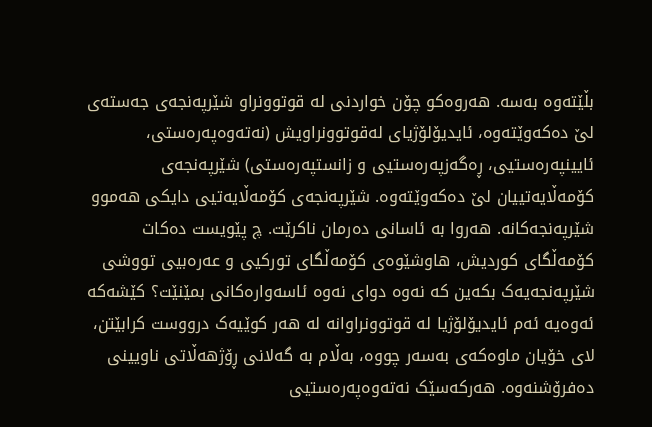بڵێتەوە بەسە. هەروەکو چۆن خواردنی لە قوتوونراو شێرپەنجەی جەستەی لێ دەکەوێتەوە، ئایدیۆلۆژیای لەقوتوونراویش (نەتەوەپەرەستی، ئایینپەرەستیی، ڕەگەزپەرەستیی و زانستپەرەستی) شێرپەنجەی کۆمەڵایەتییان لێ دەکەوێتەوە. شێرپەنجەی کۆمەڵایەتیی دایکی هەموو شێرپەنجەکانە. هەروا بە ئاسانی دەرمان ناکرێت. چ پێویست دەکات کۆمەڵگای کوردیش، هاوشێوەی کۆمەڵگای تورکیی و عەرەبیی تووشی شێرپەنجەیەک بکەین کە نەوە دوای نەوە ئاسەوارەکانی بمێنێت؟ کێشەکە ئەوەیە ئەم ئایدیۆلۆژیا لە قوتوونراوانە لە هەر کوێیەک درووست کرابێتن، لای خۆیان ماوەکەی بەسەر چووە، بەڵام بە گەلانی ڕۆژهەڵاتی ناویینی دەفرۆشنەوە. هەرکەسێک نەتەوەپەرەستیی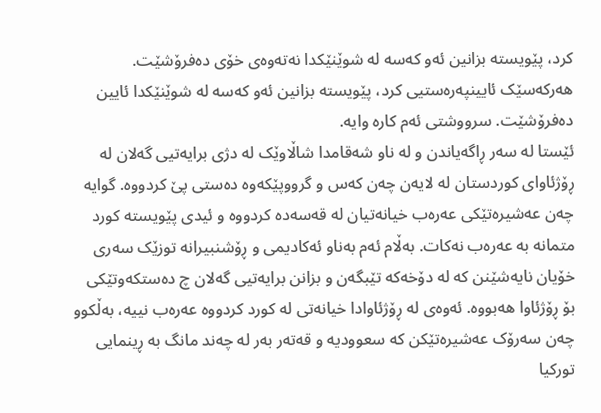کرد، پێویستە بزانین ئەو کەسە لە شوێنێکدا نەتەوەی خۆی دەفرۆشێت. هەرکەسێک ئایینپەرەستیی کرد، پێویستە بزانین ئەو کەسە لە شوێنێکدا ئایین دەفرۆشێت. سرووشتی ئەم کارە وایە.
ئێستا لە سەر ڕاگەیاندن و لە ناو شەقامدا شاڵاوێک لە دژی برایەتیی گەلان لە ڕۆژئاوای کوردستان لە لایەن چەن کەس و گرووپێکەوە دەستی پێ کردووە. گوایە چەن عەشیرەتێکی عەرەب خیانەتیان لە قەسەدە کردووە و ئیدی پێویستە کورد متمانە بە عەرەب نەکات. بەڵام ئەم بەناو ئەکادیمی و ڕۆشنبیرانە توزێک سەری خۆیان نایەشێنن کە لە دۆخەکە تێبگەن و بزانن برایەتیی گەلان چ دەستکەوتێکی بۆ ڕۆژئاوا هەبووە. ئەوەی لە ڕۆژئاوادا خیانەتی لە کورد کردووە عەرەب نییە، بەڵکوو چەن سەرۆک عەشیرەتێکن کە سعوودیە و قەتەر بەر لە چەند مانگ بە ڕینمایی تورکیا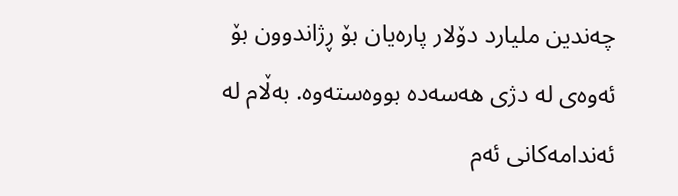چەندین ملیارد دۆلار پارەیان بۆ ڕژاندوون بۆ ئەوەی لە دژی هەسەدە بووەستەوە. بەڵام لە ئەندامەکانی ئەم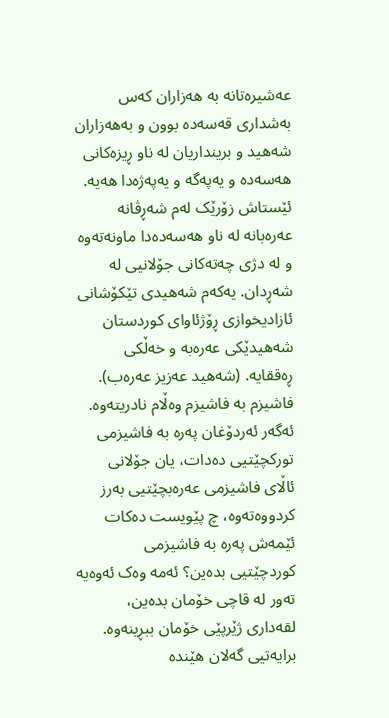عەشیرەتانە بە هەزاران کەس بەشداری قەسەدە بوون و بەهەزاران شەهید و برینداریان لە ناو ڕیزەکانی هەسەدە و یەپەگە و یەپەژەدا هەیە. ئێستاش زۆرێک لەم شەڕڤانە عەرەبانە لە ناو هەسەدەدا ماونەتەوە و لە دژی چەتەکانی جۆلانیی لە شەڕدان. یەکەم شەهیدی تێکۆشانی ئازادیخوازی ڕۆژئاوای کوردستان شەهیدێکی عەرەبە و خەڵکی ڕەققایە. (شەهید عەزیز عەرەب).
فاشیزم بە فاشیزم وەڵام نادریتەوە. ئەگەر ئەردۆغان پەرە بە فاشیزمی تورکچێتیی دەدات، یان جۆلانی ئاڵای فاشیزمی عەرەبچێتیی بەرز کردووەتەوە، چ پێویست دەکات ئێمەش پەرە بە فاشیزمی کوردچێتیی بدەین؟ ئەمە وەک ئەوەیە تەور لە قاچی خۆمان بدەین، لقەداری ژێرپێی خۆمان ببڕینەوە. برایەتیی گەلان هێندە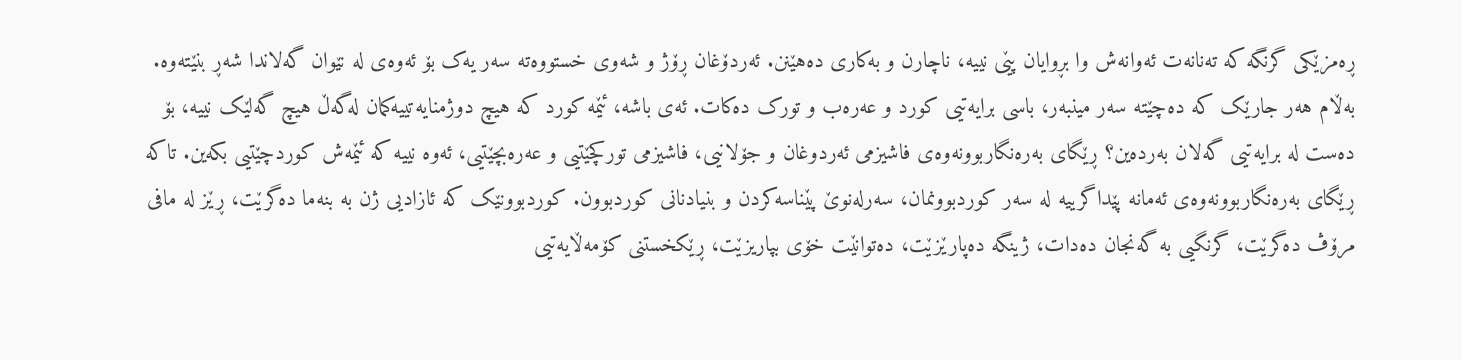ڕەمزێکی گرنگە کە تەنانەت ئەوانەش وا بڕوایان پێی نییە، ناچارن و بەکاری دەهێنن. ئەردۆغان ڕۆژ و شەوی خستووەتە سەر یەک بۆ ئەوەی لە نێوان گەلاندا شەڕ بنێتەوە. بەڵام هەر جارێک کە دەچێتە سەر مینبەر، باسی برایەتیی کورد و عەرەب و تورک دەکات. ئەی باشە، ئێمە کورد کە هیچ دوژمنایەتییەکمان لەگەڵ هیچ گەلێک نییە، بۆ دەست لە برایەتیی گەلان بەردەین؟ ڕێگای بەرەنگاربوونەوەی فاشیزمی ئەردوغان و جۆلانیی، فاشیزمی تورکچێتیی و عەرەبچێتیی، ئەوە نییە کە ئێمەش کوردچێتیی بکەین. تاکە ڕێگای بەرەنگاربوونەوەی ئەمانە پێداگرییە لە سەر کوردبوونمان، سەرلەنوێ پێناسەکردن و بنیادنانی کوردبوون. کوردبوونێک کە ئازادیی ژن بە بنەما دەگرێت، ڕێز لە مافی مرۆڤ دەگرێت، گرنگیی بە گەنجان دەدات، ژینگە دەپارێزێت، دەتوانێت خۆی بپاریزێت، ڕێکخستنی کۆمەڵایەتیی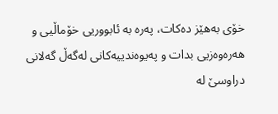خۆی بەهێز دەکات، پەرە بە ئابووریی خۆماڵیی و هەرەوەزیی بدات و پەیوەندییەکانی لەگەڵ گەلانی دراوسێ لە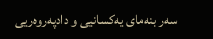سەر بنەمای یەکسانیی و دادپەروەریی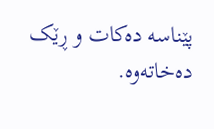پێناسە دەکات و ڕێک دەخاتەوە.